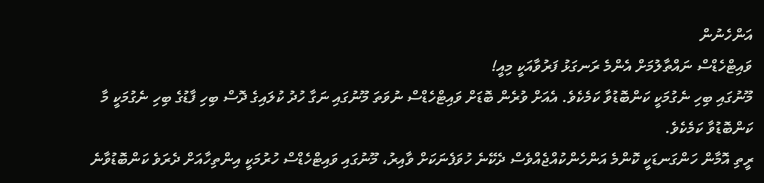އަންހެނުން
ވައިޓްހެޑްސް ނައްތާލުމަށް އެންމެ ރަނގަޅު ފަރުވާއަކީ މިއީ!
މޫނުގައި ބިހި ނެގުމަކީ ކަންބޮޑުވާ ކަމެކެވެ. އެއަށް ވުރެން ބޮޑަށް ވައިޓްހެޑްސް ނުވަތަ މޫނުގައި ނަގާ ހުދު ކުލައިގެ ދޮސް ބިހި ފާޑުގެ ބިހި ނެގުމަކީ މާ ކަންބޮޑުވާ ކަމެކެވެ.
ރީތި އޮމާން ހަންގަނޑަކީ ކޮންމެ އަންހެންކުއްޖެއްވެސް ދެކޭނެ ހުވަފެނަކަށް ވާއިރު، މޫނުގައި ވައިޓްހެޑްސް ހުރުމަކީ އިންތިހާއަށް ދެރަވެ ކަންބޮޑުވާނެ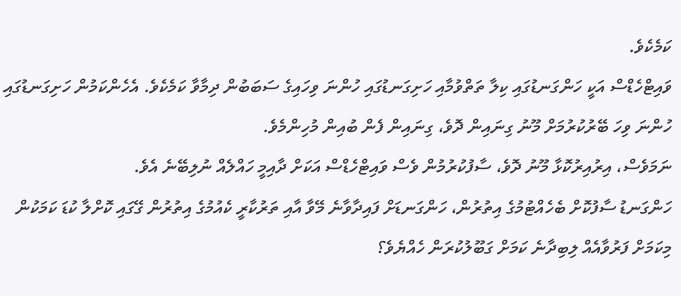ކަމެކެވެ.
ވައިޓްހެޑްސް އަކީ ހަންގަނޑުގައި ކިލާ ތަތްވުމާއި ހަށިގަނޑުގައި ހުންނަ ވިހައިގެ ސަބަބުން ދިމާވާ ކަމެކެވެ. އެހެންކަމުން ހަށިގަނޑުގައި ހުންނަ ވިހަ ބޭރުކުރުމަށް މޫނު ގިނައިން ދޮވެ، ގިނައިން ފެން ބުއިން މުހިންމެވެ.
ނަމަވެސް، އިރުއިރުކޮޅާ މޫނު ދޮވެ، ސާފުކުރުމުން ވެސް ވައިޓްހެޑްސް އަކަށް ދާއިމީ ހައްލެއް ނުލިބޭނެ އެވެ.
ހަންގަނޑު ސާފުކޮށް ބެހެއްޓުމުގެ އިތުރުން، ހަންގަނޑަށް ފައިދާވާނެ މޭވާ އާއި ތަރުކާރީ ކެއުމުގެ އިތުރުން ގޭގައި ކޮށްލާ ކުޑަ ކަމަކުން މިކަމަށް ފަރުވާއެއް ލިބިދާނެ ކަމަށް ގަބޫލުކުރަން ހެއްޔެވެ؟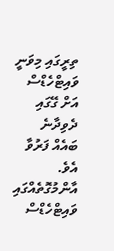ތިރީގައި މިވަނީ ވައިޓްހެޑްސް އަށް ގޭގައި ދެވިދާނެ ބައެއް ފަރުވާ އެވެ.
އާންމުގޮތެއްގައި ވައިޓްހެޑްސް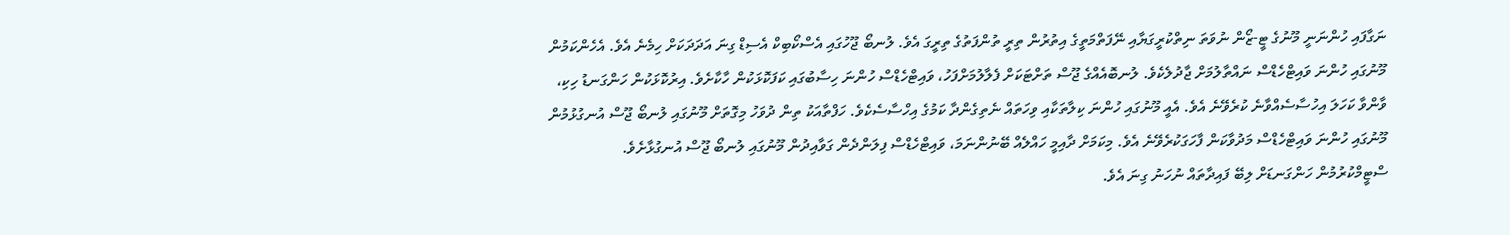ނަގާފައި ހުންނަނީ މޫނުގެ ޓީ-ޒޯން ނުވަތަ ނިތްކުރީގަޔާއި ނޭފަތްމަތީގެ އިތުރުން ތިރީ ތުންފަތުގެ ތިރީގަ އެވެ. ލުނބޯ ޖޫހުގައި އެސްކޯބިކް އެސިޑް ގިނަ އަދަދަކަށް ހިމެނެ އެވެ. އެހެންކަމުން މޫނުގައި ހުންނަ ވައިޓްހެޑްސް ނައްތާލުމަށް ޖާދުލެކެވެ. ލުނބޮއެއްގެ ޖޫސް ތަށްޓަކަށް ފެލާލުމަށްފަހު، ވައިޓްހެޑްސް ހުންނަ ހިސާބުގައި ކަފަކޮޅަކުން ހާކާށެވެ. އިރުކޮޅަކުން ހަންގަނޑު ހިކި، ވާންވާ ކަހަލަ އިހުސާސެއްވާނެ ކުރެވޭނެ އެވެ. އެއީ މޫނުގައި ހުންނަ ކިލާތަކާއި ވިހަތައް ނެތިގެންދާ ކަމުގެ އިހްސާސެކެވެ. ހަފްތާއަކު ތިން ދުވަހު މިގޮތަށް މޫނުގައި ލުނބޯ ޖޫސް އުނގުޅުމުން މޫނުގައި ހުންނަ ވައިޓްހެޑްސް މަދުވާކަން ފާހަގަކުރެވޭނެ އެވެ. މިކަމަށް ދާއިމީ ހައްލެއް ބޭނުންނަމަ، ވައިޓްހެޑްސް ފިލަންދެން ގަވާއިދުން މޫނުގައި ލުނބޯ ޖޫސް އުނގުޅާށެވެ.
ސްޓީމްކުރުމުން ހަންގަނޑަށް ލިބޭ ފައިދާތައް ނުހަނު ގިނަ އެވެ.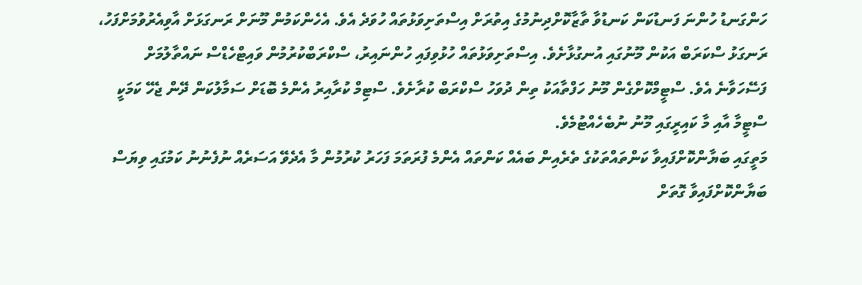ހަންގަނޑު ހުންނަ ފަނޑުކަން ކަނޑުވާ ތާޒާކޮށްދިނުމުގެ އިތުރަށް އިސްތަށިވަޅުތައް ހުވަދެ އެވެ. އެހެންކަމުން މޫނަށް ރަނގަޅަށް އާވިއެރުވުމަށްފަހު، ރަނގަޅު ސްކަރަބް އަކުން މޫނުގައި އުނގުޅާށެވެ. އިސްތަށިވަޅުތައް ހުޅުވިފައި ހުންނައިރު، ސްކްރަބްކުރުމުން ވައިޓްހެޑްސް ނައްތާލުމަށް ފަސޭހަވާނެ އެވެ. ސްޓީމްކޮށްގެން މޫނު ހަފްތާއަކު ތިން ދުވަހު ސްކްރަބް ކުރާށެވެ. ސްޓިމް ކުރާއިރު އެންމެ ބޮޑަށް ސަމާލުކަން ދޭން ޖެހޭ ކަމަކީ ސްޓީމާ އާއި މާ ކައިރީގައި މޫނު ނުބެހެއްޓުމެވެ.
މަތީގައި ބަޔާންކޮށްފައިވާ ކަންތައްތަކުގެ ތެރެއިން ބައެއް ކަންތައް އެންމެ ފުރަތަމަ ފަހަރު ކުރުމުން މާ އެދެވޭ އަސަރެއް ނުފެނުނު ކަމުގައި ވިޔަސް ބަޔާންކޮށްފައިވާ ގޮތަށް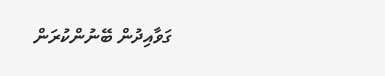ގަވާއިދުން ބޭނުންކުރަން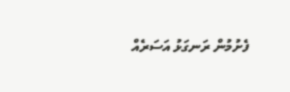ފެށުމުން ރަނގަޅު އަސަރެއް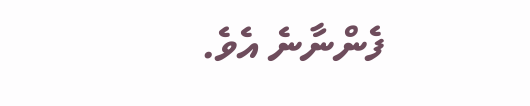ފެންނާނެ އެވެ.